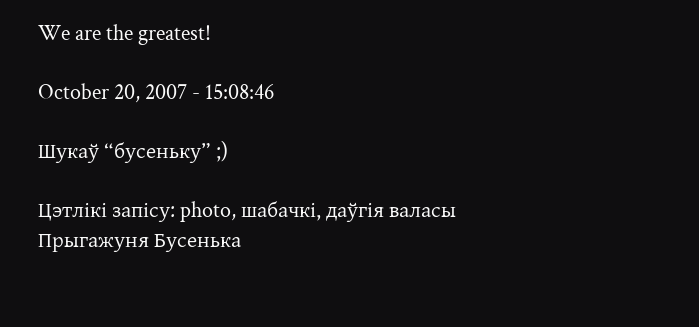We are the greatest!

October 20, 2007 - 15:08:46

Шукаў “бусеньку” ;)

Цэтлікі запісу: photo, шабачкі, даўгія валасы
Прыгажуня Бусенька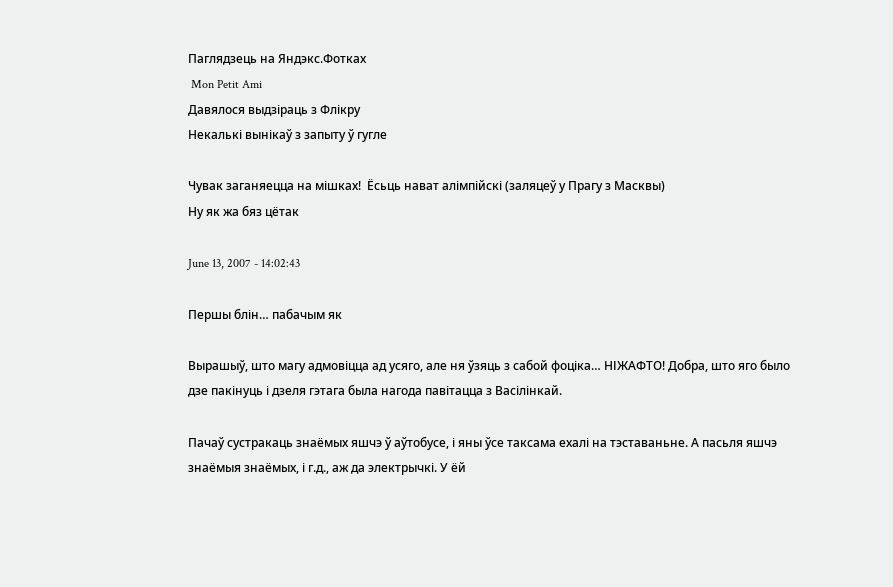Паглядзець на Яндэкс.Фотках
 Mon Petit Ami
Давялося выдзіраць з Флікру
Некалькі вынікаў з запыту ў гугле

Чувак заганяецца на мішках!  Ёсьць нават алімпійскі (заляцеў у Прагу з Масквы)
Ну як жа бяз цётак

June 13, 2007 - 14:02:43

Першы блін… пабачым як

Вырашыў, што магу адмовіцца ад усяго, але ня ўзяць з сабой фоціка… НІЖАФТО! Добра, што яго было дзе пакінуць і дзеля гэтага была нагода павітацца з Васілінкай.

Пачаў сустракаць знаёмых яшчэ ў аўтобусе, і яны ўсе таксама ехалі на тэставаньне. А пасьля яшчэ знаёмыя знаёмых, і г.д., аж да электрычкі. У ёй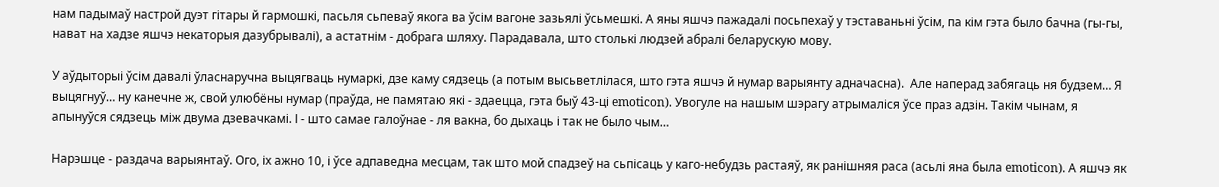нам падымаў настрой дуэт гітары й гармошкі, пасьля сьпеваў якога ва ўсім вагоне зазьялі ўсьмешкі. А яны яшчэ пажадалі посьпехаў у тэставаньні ўсім, па кім гэта было бачна (гы-гы, нават на хадзе яшчэ некаторыя дазубрывалі), а астатнім - добрага шляху. Парадавала, што столькі людзей абралі беларускую мову.

У аўдыторыі ўсім давалі ўласнаручна выцягваць нумаркі, дзе каму сядзець (а потым высьветлілася, што гэта яшчэ й нумар варыянту адначасна).  Але наперад забягаць ня будзем… Я выцягнуў… ну канечне ж, свой улюбёны нумар (праўда, не памятаю які - здаецца, гэта быў 43-ці emoticon). Увогуле на нашым шэрагу атрымаліся ўсе праз адзін. Такім чынам, я апынуўся сядзець між двума дзевачкамі. І - што самае галоўнае - ля вакна, бо дыхаць і так не было чым…

Нарэшце - раздача варыянтаў. Ого, іх ажно 10, і ўсе адпаведна месцам, так што мой спадзеў на сьпісаць у каго-небудзь растаяў, як ранішняя раса (асьлі яна была emoticon). А яшчэ як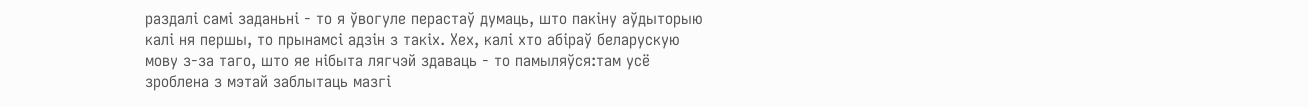раздалі самі заданьні - то я ўвогуле перастаў думаць, што пакіну аўдыторыю калі ня першы, то прынамсі адзін з такіх. Хех, калі хто абіраў беларускую мову з-за таго, што яе нібыта лягчэй здаваць - то памыляўся:там усё зроблена з мэтай заблытаць мазгі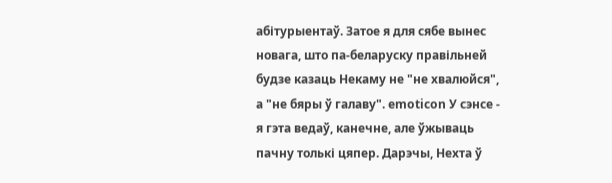абітурыентаў. Затое я для сябе вынес новага, што па-беларуску правільней будзе казаць Некаму не "не хвалюйся", а "не бяры ў галаву". emoticon У сэнсе - я гэта ведаў, канечне, але ўжываць пачну толькі цяпер. Дарэчы, Нехта ў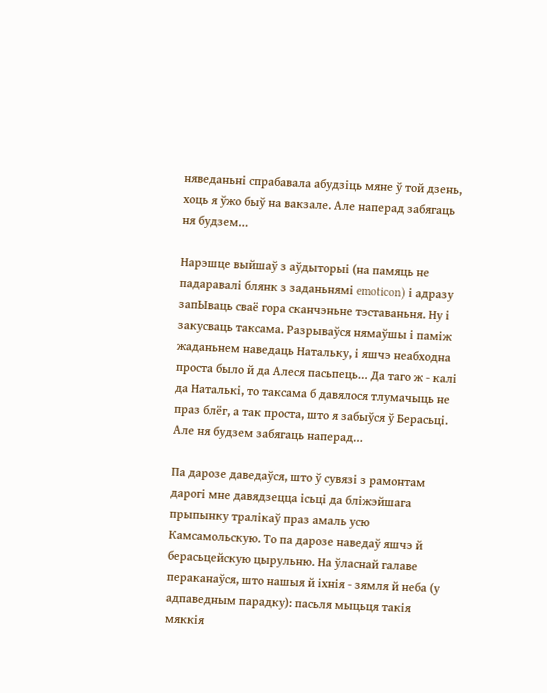няведаньні спрабавала абудзіць мяне ў той дзень, хоць я ўжо быў на вакзале. Але наперад забягаць ня будзем…

Нарэшце выйшаў з аўдыторыі (на памяць не падаравалі блянк з заданьнямі emoticon) і адразу запЫваць сваё гора сканчэньне тэставаньня. Ну і закусваць таксама. Разрываўся нямаўшы і паміж жаданьнем наведаць Натальку, і яшчэ неабходна проста было й да Алеся пасьпець… Да таго ж - калі да Наталькі, то таксама б давялося тлумачыць не праз блёг, а так проста, што я забыўся ў Берасьці. Але ня будзем забягаць наперад…

Па дарозе даведаўся, што ў сувязі з рамонтам дарогі мне давядзецца ісьці да бліжэйшага прыпынку тралікаў праз амаль усю Камсамольскую. То па дарозе наведаў яшчэ й берасьцейскую цырульню. На ўласнай галаве пераканаўся, што нашыя й іхнія - зямля й неба (у адпаведным парадку): пасьля мыцьця такія мяккія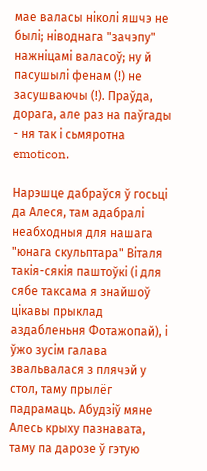мае валасы ніколі яшчэ не былі; ніводнага "зачэпу" нажніцамі валасоў; ну й пасушылі фенам (!) не засушваючы (!). Праўда, дорага, але раз на паўгады - ня так і сьмяротна emoticon.

Нарэшце дабраўся ў госьці да Алеся, там адабралі неабходныя для нашага "юнага скульптара" Віталя такія-сякія паштоўкі (і для сябе таксама я знайшоў цікавы прыклад аздабленьня Фотажопай), і ўжо зусім галава звальвалася з плячэй у стол, таму прылёг падрамаць. Абудзіў мяне Алесь крыху пазнавата, таму па дарозе ў гэтую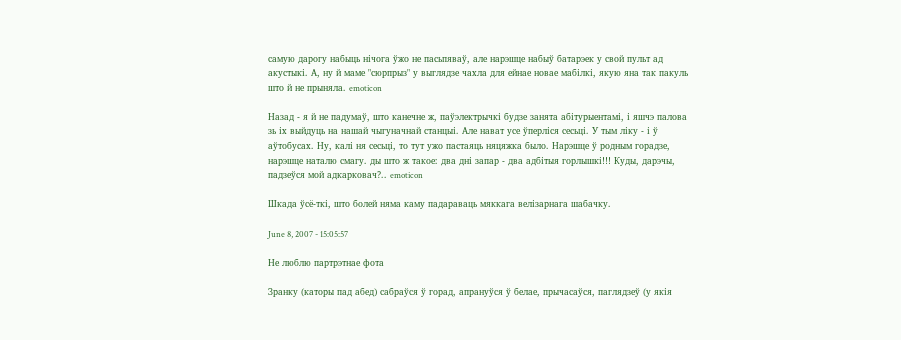самую дарогу набыць нічога ўжо не пасьпяваў, але нарэшце набыў батарэек у свой пульт ад акустыкі. А, ну й маме "сюрпрыз" у выглядзе чахла для ейнае новае мабілкі, якую яна так пакуль што й не прыняла. emoticon

Назад - я й не падумаў, што канечне ж, паўэлектрычкі будзе занята абітурыентамі, і яшчэ палова зь іх выйдуць на нашай чыгуначнай станцыі. Але нават усе ўперліся сесьці. У тым ліку - і ў аўтобусах. Ну, калі ня сесьці, то тут ужо пастаяць няцяжка было. Нарэшце ў родным горадзе, нарэшце наталю смагу. ды што ж такое: два дні запар - два адбітыя горлышкі!!! Куды, дарэчы, падзеўся мой адкарковач?.. emoticon

Шкада ўсё-ткі, што болей няма каму падараваць мяккага велізарнага шабачку.

June 8, 2007 - 15:05:57

Не люблю партрэтнае фота

Зранку (каторы пад абед) сабраўся ў горад, апрануўся ў белае, прычасаўся, паглядзеў (у якія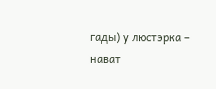гады) у люстэрка – нават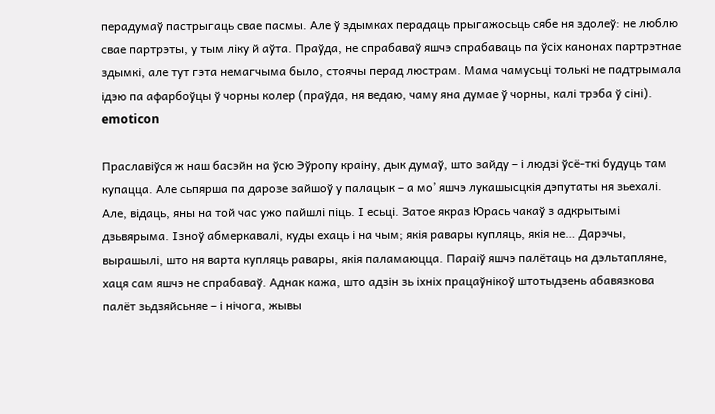перадумаў пастрыгаць свае пасмы. Але ў здымках перадаць прыгажосьць сябе ня здолеў: не люблю свае партрэты, у тым ліку й аўта. Праўда, не спрабаваў яшчэ спрабаваць па ўсіх канонах партрэтнае здымкі, але тут гэта немагчыма было, стоячы перад люстрам. Мама чамусьці толькі не падтрымала ідэю па афарбоўцы ў чорны колер (праўда, ня ведаю, чаму яна думае ў чорны, калі трэба ў сіні). emoticon

Праславіўся ж наш басэйн на ўсю Эўропу краіну, дык думаў, што зайду – і людзі ўсё-ткі будуць там купацца. Але сьпярша па дарозе зайшоў у палацык – а мо’ яшчэ лукашысцкія дэпутаты ня зьехалі. Але, відаць, яны на той час ужо пайшлі піць. І есьці. Затое якраз Юрась чакаў з адкрытымі дзьвярыма. Ізноў абмеркавалі, куды ехаць і на чым; якія равары купляць, якія не… Дарэчы, вырашылі, што ня варта купляць равары, якія паламаюцца. Параіў яшчэ палётаць на дэльтапляне, хаця сам яшчэ не спрабаваў. Аднак кажа, што адзін зь іхніх працаўнікоў штотыдзень абавязкова палёт зьдзяйсьняе – і нічога, жывы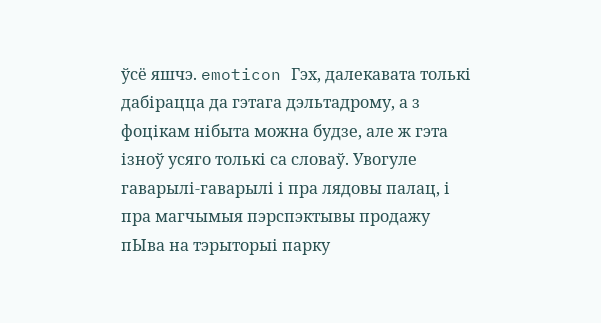ўсё яшчэ. emoticon Гэх, далекавата толькі дабірацца да гэтага дэльтадрому, а з фоцікам нібыта можна будзе, але ж гэта ізноў усяго толькі са словаў. Увогуле гаварылі-гаварылі і пра лядовы палац, і пра магчымыя пэрспэктывы продажу пЫва на тэрыторыі парку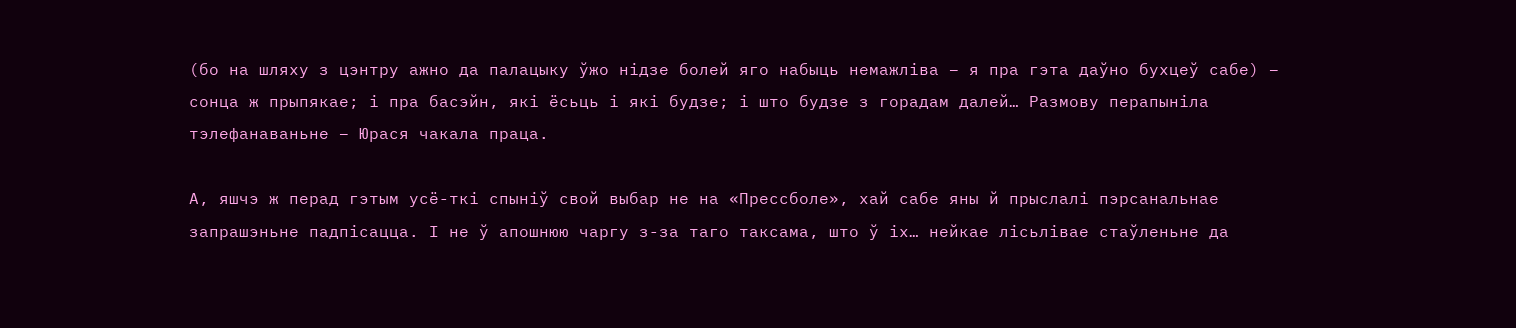(бо на шляху з цэнтру ажно да палацыку ўжо нідзе болей яго набыць немажліва – я пра гэта даўно бухцеў сабе) – сонца ж прыпякае; і пра басэйн, які ёсьць і які будзе; і што будзе з горадам далей… Размову перапыніла тэлефанаваньне – Юрася чакала праца.

А, яшчэ ж перад гэтым усё-ткі спыніў свой выбар не на «Прессболе», хай сабе яны й прыслалі пэрсанальнае запрашэньне падпісацца. І не ў апошнюю чаргу з-за таго таксама, што ў іх… нейкае лісьлівае стаўленьне да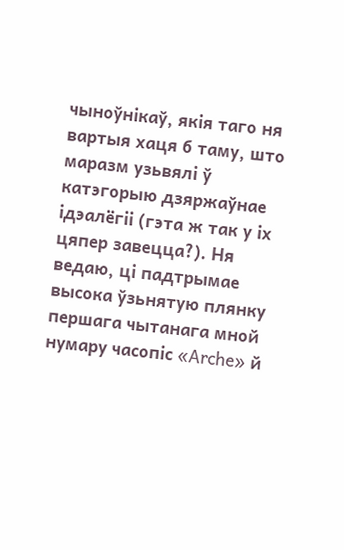чыноўнікаў, якія таго ня вартыя хаця б таму, што маразм узьвялі ў катэгорыю дзяржаўнае ідэалёгіі (гэта ж так у іх цяпер завецца?). Ня ведаю, ці падтрымае высока ўзьнятую плянку першага чытанага мной нумару часопіс «Arche» й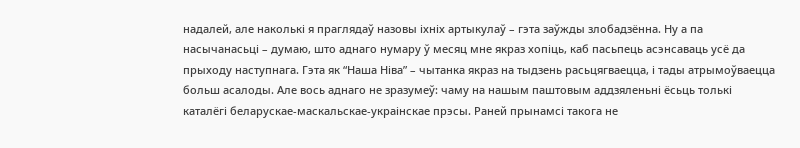надалей, але наколькі я праглядаў назовы іхніх артыкулаў – гэта заўжды злобадзённа. Ну а па насычанасьці – думаю, што аднаго нумару ў месяц мне якраз хопіць, каб пасьпець асэнсаваць усё да прыходу наступнага. Гэта як “Наша Ніва” – чытанка якраз на тыдзень расьцягваецца, і тады атрымоўваецца больш асалоды. Але вось аднаго не зразумеў: чаму на нашым паштовым аддзяленьні ёсьць толькі каталёгі беларускае-маскальскае-украінскае прэсы. Раней прынамсі такога не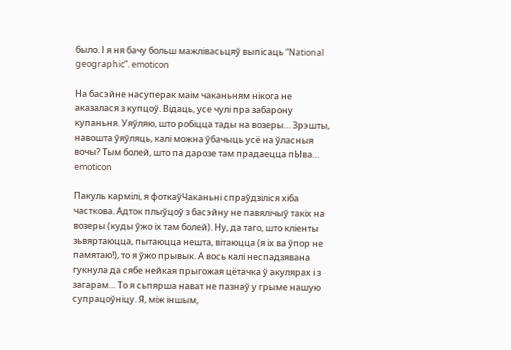было. І я ня бачу больш мажлівасьцяў выпісаць “National geographic”. emoticon

На басэйне насуперак маім чаканьням нікога не аказалася з купцоў. Відаць, усе чулі пра забарону купаньня. Уяўляю, што робіцца тады на возеры… Зрэшты, навошта ўяўляць, калі можна ўбачыць усё на ўласныя вочы? Тым болей, што па дарозе там прадаецца пЫва… emoticon

Пакуль кармілі, я фоткаўЧаканьні спраўдзіліся хіба часткова. Адток плыўцоў з басэйну не павялічыў такіх на возеры (куды ўжо іх там болей). Ну, да таго, што кліенты зьвяртаюцца, пытаюцца нешта, вітаюцца (я іх ва ўпор не памятаю!), то я ўжо прывык. А вось калі неспадзявана гукнула да сябе нейкая прыгожая цётачка ў акулярах і з загарам… То я сьпярша нават не пазнаў у грыме нашую супрацоўніцу. Я, між іншым,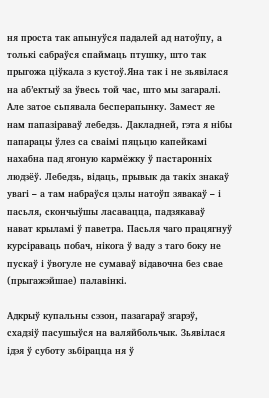ня проста так апынуўся падалей ад натоўпу, а толькі сабраўся спаймаць птушку, што так прыгожа ціўкала з кустоў.Яна так і не зьявілася на аб’ектыў за ўвесь той час, што мы загаралі. Але затое сьпявала бесперапынку. Замест яе нам папазіраваў лебедзь. Дакладней, гэта я нібы папарацы ўлез са сваімі пяцьцю капейкамі нахабна пад ягоную кармёжку ў пастаронніх людзёў. Лебедзь, відаць, прывык да такіх знакаў увагі – а там набраўся цэлы натоўп зявакаў – і пасьля, скончыўшы ласавацца, падзякаваў нават крыламі ў паветра. Пасьля чаго працягнуў курсіраваць побач, нікога ў ваду з таго боку не пускаў і ўвогуле не сумаваў відавочна без свае (прыгажэйшае) палавінкі.

Адкрыў купальны сэзон, пазагараў згарэў, схадзіў пасушыўся на валяйбольчык. Зьявілася ідэя ў суботу зьбірацца ня ў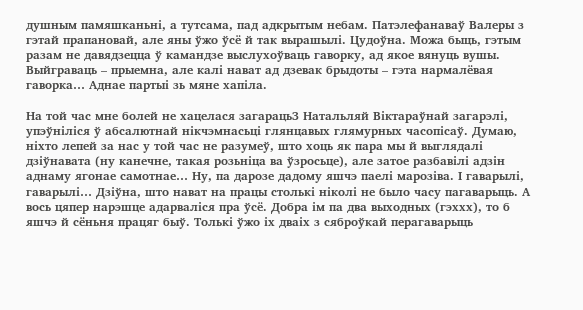душным памяшканьні, а тутсама, пад адкрытым небам. Патэлефанаваў Валеры з гэтай прапановай, але яны ўжо ўсё й так вырашылі. Цудоўна. Можа быць, гэтым разам не давядзецца ў камандзе выслухоўваць гаворку, ад якое вянуць вушы. Выйграваць – прыемна, але калі нават ад дзевак брыдоты – гэта нармалёвая гаворка… Аднае партыі зь мяне хапіла.

На той час мне болей не хацелася загарацьЗ Натальляй Віктараўнай загарэлі, упэўніліся ў абсалютнай нікчэмнасьці глянцавых глямурных часопісаў. Думаю, ніхто лепей за нас у той час не разумеў, што хоць як пара мы й выглядалі дзіўнавата (ну канечне, такая розьніца ва ўзросьце), але затое разбавілі адзін аднаму ягонае самотнае… Ну, па дарозе дадому яшчэ паелі марозіва. І гаварылі, гаварылі… Дзіўна, што нават на працы столькі ніколі не было часу пагаварыць. А вось цяпер нарэшце адарваліся пра ўсё. Добра ім па два выходных (гэххх), то б яшчэ й сёньня працяг быў. Толькі ўжо іх дваіх з сяброўкай перагаварыць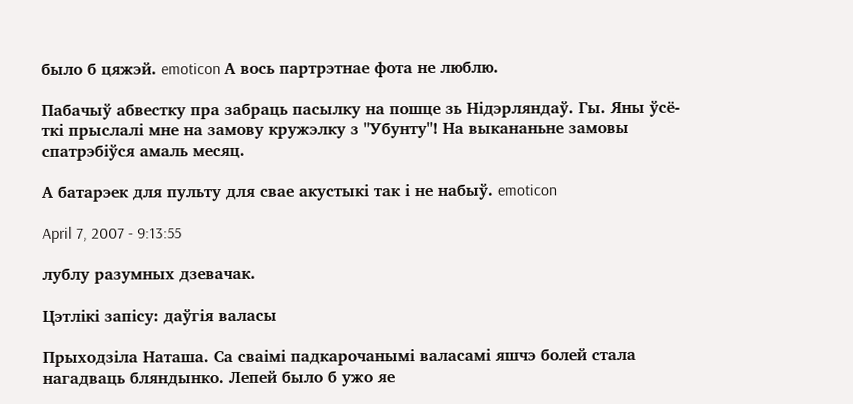было б цяжэй. emoticon А вось партрэтнае фота не люблю.

Пабачыў абвестку пра забраць пасылку на пошце зь Нідэрляндаў. Гы. Яны ўсё-ткі прыслалі мне на замову кружэлку з "Убунту"! На выкананьне замовы спатрэбіўся амаль месяц.

А батарэек для пульту для свае акустыкі так і не набыў. emoticon

April 7, 2007 - 9:13:55

лублу разумных дзевачак.

Цэтлікі запісу: даўгія валасы

Прыходзіла Наташа. Са сваімі падкарочанымі валасамі яшчэ болей стала нагадваць бляндынко. Лепей было б ужо яе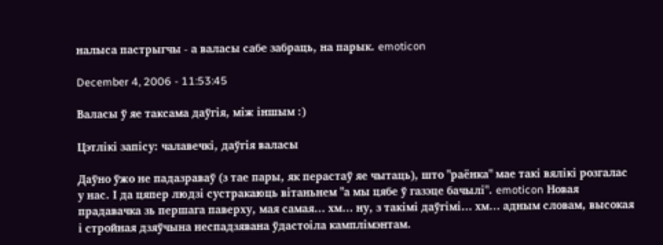налыса пастрыгчы - а валасы сабе забраць, на парык. emoticon

December 4, 2006 - 11:53:45

Валасы ў яе таксама даўгія, між іншым :)

Цэтлікі запісу: чалавечкі, даўгія валасы

Даўно ўжо не падазраваў (з тае пары, як перастаў яе чытаць), што "раёнка" мае такі вялікі розгалас у нас. І да цяпер людзі сустракаюць вітаньнем "а мы цябе ў газэце бачылі". emoticon Новая прадавачка зь першага паверху, мая самая… хм… ну, з такімі даўгімі… хм… адным словам, высокая і стройная дзяўчына неспадзявана ўдастоіла камплімэнтам.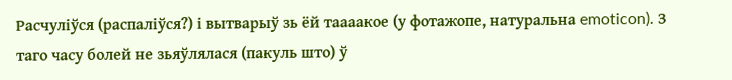Расчуліўся (распаліўся?) і вытварыў зь ёй таааакое (у фотажопе, натуральна emoticon). З таго часу болей не зьяўлялася (пакуль што) ў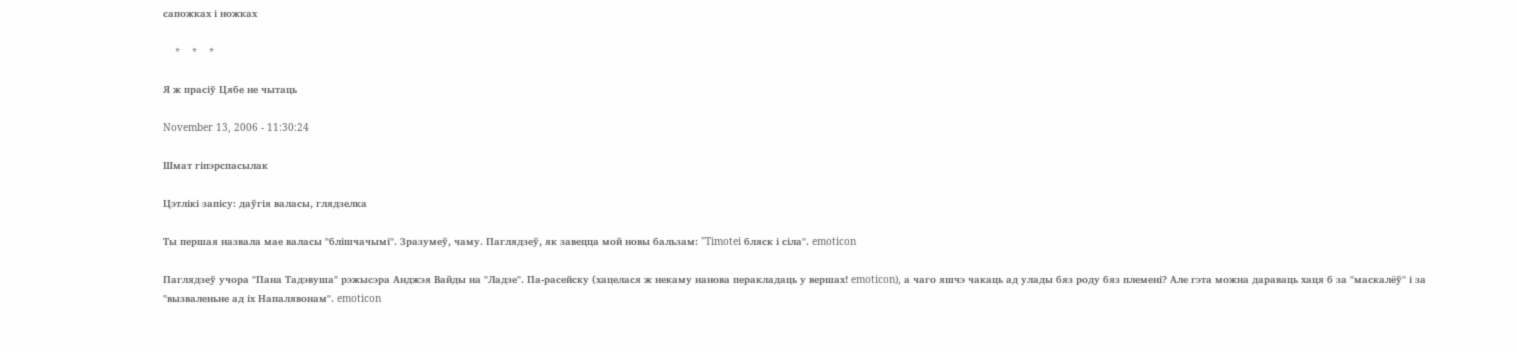сапожках і ножках

    *    *    *

Я ж прасіў Цябе не чытаць

November 13, 2006 - 11:30:24

Шмат гіпэрспасылак

Цэтлікі запісу: даўгія валасы, глядзелка

Ты першая назвала мае валасы "блішчачымі". Зразумеў, чаму. Паглядзеў, як завецца мой новы бальзам: "Timotei бляск і сіла". emoticon

Паглядзеў учора "Пана Тадэвуша" рэжысэра Анджэя Вайды на "Ладзе". Па-расейску (хацелася ж некаму нанова перакладаць у вершах! emoticon), а чаго яшчэ чакаць ад улады бяз роду бяз племені? Але гэта можна дараваць хаця б за "маскалёў" і за "вызваленьне ад іх Напалявонам". emoticon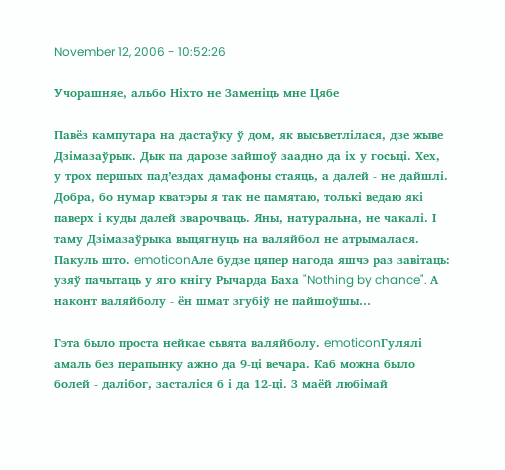November 12, 2006 - 10:52:26

Учорашняе, альбо Ніхто не Заменіць мне Цябе

Павёз кампутара на дастаўку ў дом, як высьветлілася, дзе жыве Дзімазаўрык. Дык па дарозе зайшоў заадно да іх у госьці. Хех, у трох першых пад’ездах дамафоны стаяць, а далей - не дайшлі. Добра, бо нумар кватэры я так не памятаю, толькі ведаю які паверх і куды далей зварочваць. Яны, натуральна, не чакалі. І таму Дзімазаўрыка выцягнуць на валяйбол не атрымалася. Пакуль што. emoticonАле будзе цяпер нагода яшчэ раз завітаць: узяў пачытаць у яго кнігу Рычарда Баха "Nothing by chance". А наконт валяйболу - ён шмат згубіў не пайшоўшы…

Гэта было проста нейкае сьвята валяйболу. emoticonГулялі амаль без перапынку ажно да 9-ці вечара. Каб можна было болей - далібог, засталіся б і да 12-ці. З маёй любімай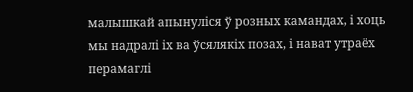малышкай апынуліся ў розных камандах, і хоць мы надралі іх ва ўсялякіх позах, і нават утраёх перамаглі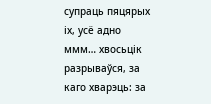супраць пяцярых іх, усё адно ммм… хвосьцік разрываўся, за каго хварэць: за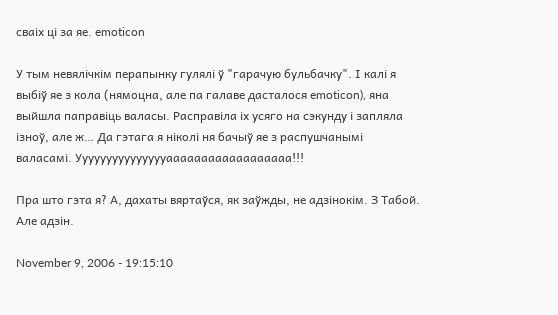сваіх ці за яе. emoticon

У тым невялічкім перапынку гулялі ў "гарачую бульбачку". І калі я выбіў яе з кола (нямоцна, але па галаве дасталося emoticon), яна выйшла паправіць валасы. Расправіла іх усяго на сэкунду і запляла ізноў, але ж… Да гэтага я ніколі ня бачыў яе з распушчанымі валасамі. Уууууууууууууууаааааааааааааааааа!!!

Пра што гэта я? А, дахаты вяртаўся, як заўжды, не адзінокім. З Табой. Але адзін.

November 9, 2006 - 19:15:10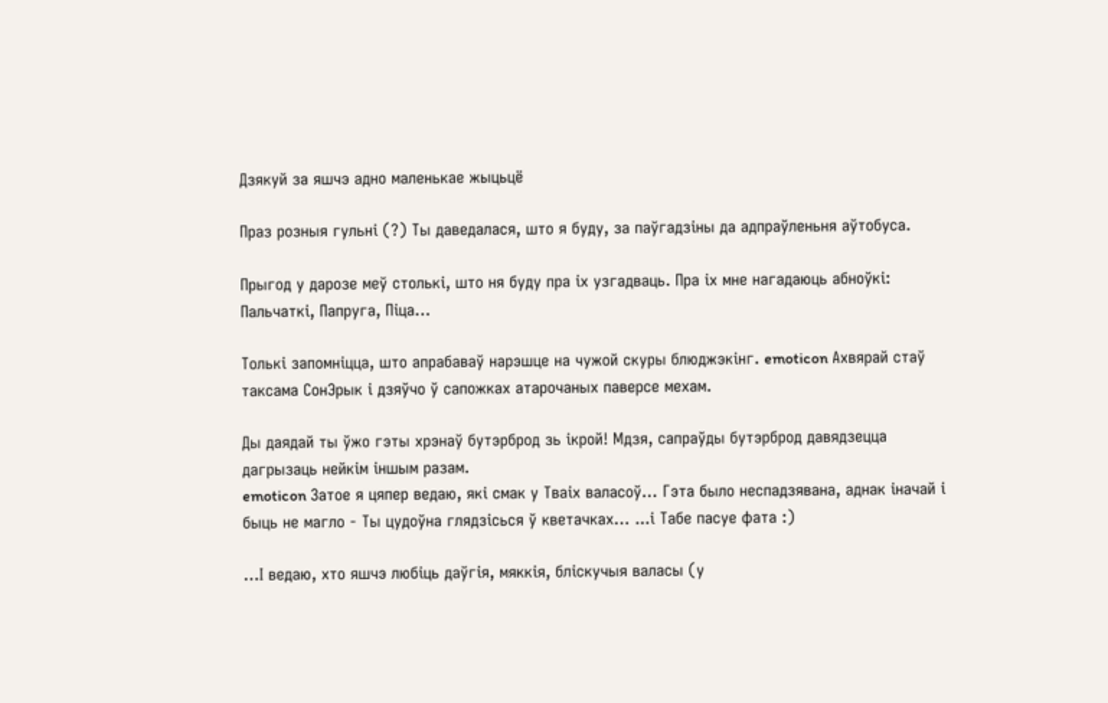Дзякуй за яшчэ адно маленькае жыцьцё

Праз розныя гульні (?) Ты даведалася, што я буду, за паўгадзіны да адпраўленьня аўтобуса.

Прыгод у дарозе меў столькі, што ня буду пра іх узгадваць. Пра іх мне нагадаюць абноўкі: Пальчаткі, Папруга, Піца…

Толькі запомніцца, што апрабаваў нарэшце на чужой скуры блюджэкінг. emoticon Ахвярай стаў таксама СонЭрык і дзяўчо ў сапожках атарочаных паверсе мехам.

Ды даядай ты ўжо гэты хрэнаў бутэрброд зь ікрой! Мдзя, сапраўды бутэрброд давядзецца дагрызаць нейкім іншым разам.
emoticon Затое я цяпер ведаю, які смак у Тваіх валасоў… Гэта было неспадзявана, аднак іначай і быць не магло - Ты цудоўна глядзісься ў кветачках… ...і Табе пасуе фата :)

…І ведаю, хто яшчэ любіць даўгія, мяккія, бліскучыя валасы (у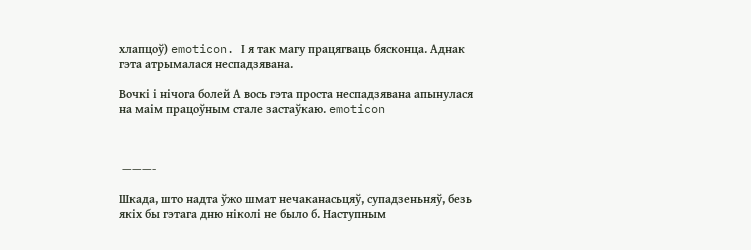хлапцоў) emoticon. І я так магу працягваць бясконца. Аднак гэта атрымалася неспадзявана.

Вочкі і нічога болей А вось гэта проста неспадзявана апынулася на маім працоўным стале застаўкаю. emoticon



 ———-

Шкада, што надта ўжо шмат нечаканасьцяў, супадзеньняў, безь якіх бы гэтага дню ніколі не было б. Наступным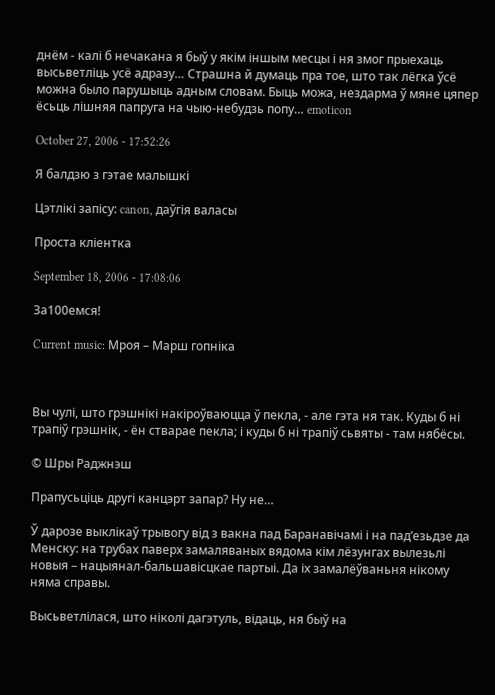днём - калі б нечакана я быў у якім іншым месцы і ня змог прыехаць высьветліць усё адразу… Страшна й думаць пра тое, што так лёгка ўсё можна было парушыць адным словам. Быць можа, нездарма ў мяне цяпер ёсьць лішняя папруга на чыю-небудзь попу… emoticon

October 27, 2006 - 17:52:26

Я балдзю з гэтае малышкі

Цэтлікі запісу: canon, даўгія валасы

Проста кліентка

September 18, 2006 - 17:08:06

За100емся!

Current music: Мроя – Марш гопніка



Вы чулі, што грэшнікі накіроўваюцца ў пекла, - але гэта ня так. Куды б ні трапіў грэшнік, - ён стварае пекла; і куды б ні трапіў сьвяты - там нябёсы.

© Шры Раджнэш

Прапусьціць другі канцэрт запар? Ну не…

Ў дарозе выклікаў трывогу від з вакна пад Баранавічамі і на пад’езьдзе да Менску: на трубах паверх замаляваных вядома кім лёзунгах вылезьлі новыя – нацыянал-бальшавісцкае партыі. Да іх замалёўваньня нікому няма справы.

Высьветлілася, што ніколі дагэтуль, відаць, ня быў на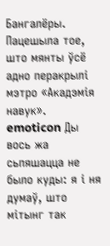Бангалёры. Пацешыла тое, што мянты ўсё адно перакрылі мэтро «Акадэмія навук». emoticon Ды вось жа сьпяшацца не было куды: я і ня думаў, што мітынг так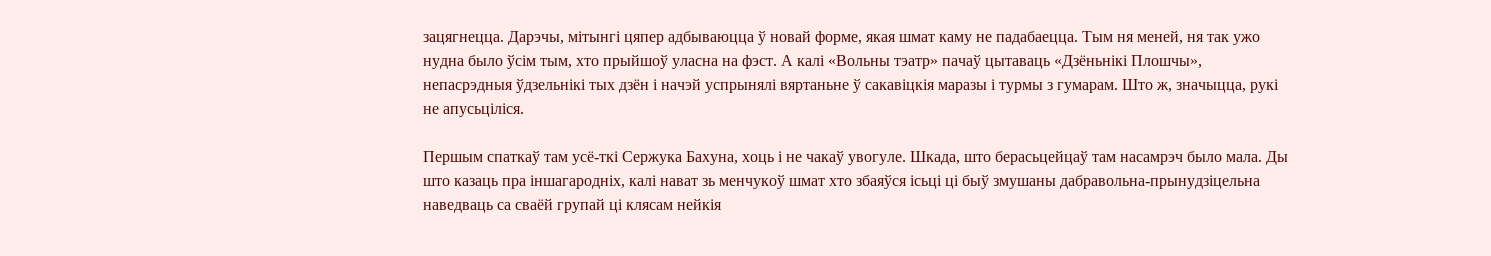зацягнецца. Дарэчы, мітынгі цяпер адбываюцца ў новай форме, якая шмат каму не падабаецца. Тым ня меней, ня так ужо нудна было ўсім тым, хто прыйшоў уласна на фэст. А калі «Вольны тэатр» пачаў цытаваць «Дзёньнікі Плошчы», непасрэдныя ўдзельнікі тых дзён і начэй успрынялі вяртаньне ў сакавіцкія маразы і турмы з гумарам. Што ж, значыцца, рукі не апусьціліся.

Першым спаткаў там усё-ткі Сержука Бахуна, хоць і не чакаў увогуле. Шкада, што берасьцейцаў там насамрэч было мала. Ды што казаць пра іншагародніх, калі нават зь менчукоў шмат хто збаяўся ісьці ці быў змушаны дабравольна-прынудзіцельна наведваць са сваёй групай ці клясам нейкія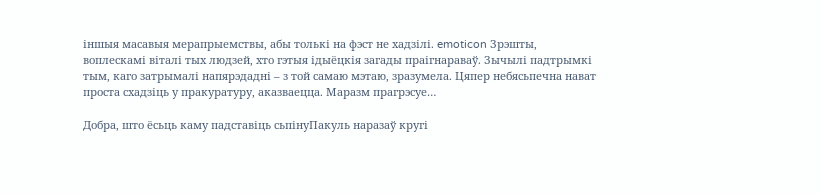іншыя масавыя мерапрыемствы, абы толькі на фэст не хадзілі. emoticon Зрэшты, воплескамі віталі тых людзей, хто гэтыя ідыёцкія загады праігнараваў. Зычылі падтрымкі тым, каго затрымалі напярэдадні – з той самаю мэтаю, зразумела. Цяпер небясьпечна нават проста схадзіць у пракуратуру, аказваецца. Маразм прагрэсуе…

Добра, што ёсьць каму падставіць сьпінуПакуль наразаў кругі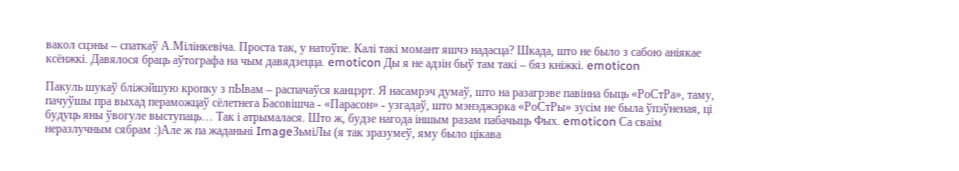вакол сцэны – спаткаў А.Мілінкевіча. Проста так, у натоўпе. Калі такі момант яшчэ надасца? Шкада, што не было з сабою аніякае ксёнжкі. Давялося браць аўтографа на чым давядзецца. emoticon Ды я не адзін быў там такі – бяз кніжкі. emoticon

Пакуль шукаў бліжэйшую кропку з пЫвам – распачаўся канцэрт. Я насамрэч думаў, што на разагрэве павінна быць «РоСтРа», таму, пачуўшы пра выхад пераможцаў сёлетнега Басовішча - «Парасон» - узгадаў, што мэнэджэрка «РоСтРы» зусім не была ўпэўненая, ці будуць яны ўвогуле выступаць… Так і атрымалася. Што ж, будзе нагода іншым разам пабачыць Фых. emoticon Са сваім неразлучным сябрам :)Але ж па жаданьні ImageЗьміЛы (я так зразумеў, яму было цікава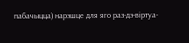пабачыцца) нарэшце для яго раз-дэ-віртуа-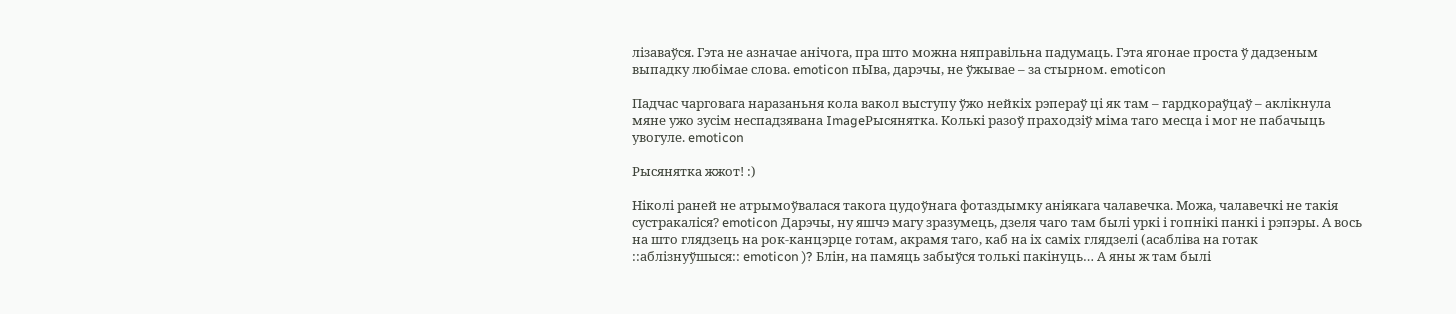лізаваўся. Гэта не азначае анічога, пра што можна няправільна падумаць. Гэта ягонае проста ў дадзеным выпадку любімае слова. emoticon пЫва, дарэчы, не ўжывае – за стырном. emoticon

Падчас чарговага наразаньня кола вакол выступу ўжо нейкіх рэпераў ці як там – гардкораўцаў – аклікнула мяне ужо зусім неспадзявана ImageРысянятка. Колькі разоў праходзіў міма таго месца і мог не пабачыць увогуле. emoticon

Рысянятка жжот! :)

Ніколі раней не атрымоўвалася такога цудоўнага фотаздымку аніякага чалавечка. Можа, чалавечкі не такія сустракаліся? emoticon Дарэчы, ну яшчэ магу зразумець, дзеля чаго там былі уркі і гопнікі панкі і рэпэры. А вось на што глядзець на рок-канцэрце готам, акрамя таго, каб на іх саміх глядзелі (асабліва на готак ::аблізнуўшыся:: emoticon )? Блін, на памяць забыўся толькі пакінуць… А яны ж там былі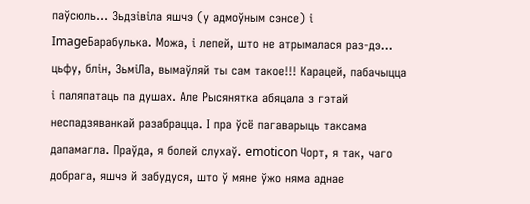паўсюль… Зьдзівіла яшчэ (у адмоўным сэнсе) і ImageБарабулька. Можа, і лепей, што не атрымалася раз-дэ… цьфу, блін, ЗьміЛа, вымаўляй ты сам такое!!! Карацей, пабачыцца і паляпатаць па душах. Але Рысянятка абяцала з гэтай неспадзяванкай разабрацца. І пра ўсё пагаварыць таксама дапамагла. Праўда, я болей слухаў. emoticon Чорт, я так, чаго добрага, яшчэ й забудуся, што ў мяне ўжо няма аднае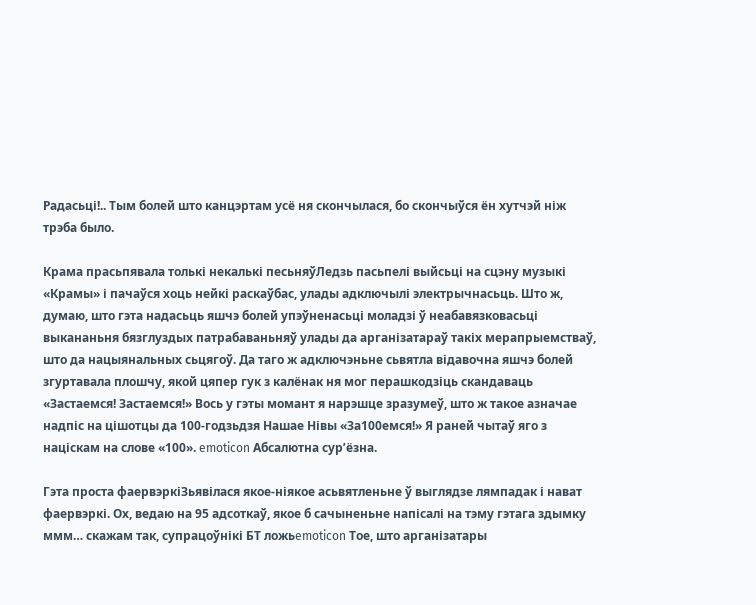Радасьці!.. Тым болей што канцэртам усё ня скончылася, бо скончыўся ён хутчэй ніж трэба было.

Крама прасьпявала толькі некалькі песьняўЛедзь пасьпелі выйсьці на сцэну музыкі «Крамы» і пачаўся хоць нейкі раскаўбас, улады адключылі электрычнасьць. Што ж, думаю, што гэта надасьць яшчэ болей упэўненасьці моладзі ў неабавязковасьці выкананьня бязглуздых патрабаваньняў улады да арганізатараў такіх мерапрыемстваў, што да нацыянальных сьцягоў. Да таго ж адключэньне сьвятла відавочна яшчэ болей згуртавала плошчу, якой цяпер гук з калёнак ня мог перашкодзіць скандаваць «Застаемся! Застаемся!» Вось у гэты момант я нарэшце зразумеў, што ж такое азначае надпіс на цішотцы да 100-годзьдзя Нашае Нівы «За100емся!» Я раней чытаў яго з націскам на слове «100». emoticon Абсалютна сур’ёзна.

Гэта проста фаервэркіЗьявілася якое-ніякое асьвятленьне ў выглядзе лямпадак і нават фаервэркі. Ох, ведаю на 95 адсоткаў, якое б сачыненьне напісалі на тэму гэтага здымку ммм… скажам так, супрацоўнікі БТ ложьemoticon Тое, што арганізатары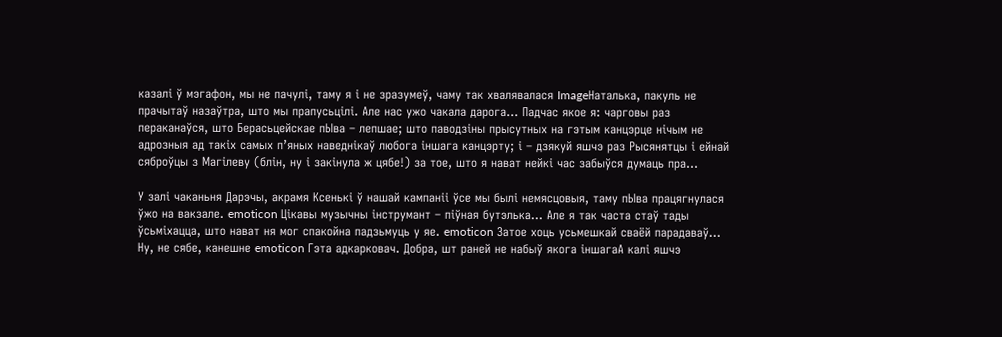казалі ў мэгафон, мы не пачулі, таму я і не зразумеў, чаму так хвалявалася ImageНаталька, пакуль не прачытаў назаўтра, што мы прапусьцілі. Але нас ужо чакала дарога… Падчас якое я: чарговы раз пераканаўся, што Берасьцейскае пЫва – лепшае; што паводзіны прысутных на гэтым канцэрце нічым не адрозныя ад такіх самых п’яных наведнікаў любога іншага канцэрту; і – дзякуй яшчэ раз Рысянятцы і ейнай сяброўцы з Магілеву (блін, ну і закінула ж цябе!) за тое, што я нават нейкі час забыўся думаць пра…

У залі чаканьня Дарэчы, акрамя Ксенькі ў нашай кампаніі ўсе мы былі немясцовыя, таму пЫва працягнулася ўжо на вакзале. emoticon Цікавы музычны інструмант – піўная бутэлька… Але я так часта стаў тады ўсьміхацца, што нават ня мог спакойна падзьмуць у яе. emoticon Затое хоць усьмешкай сваёй парадаваў… Ну, не сябе, канешне emoticon Гэта адкарковач. Добра, шт раней не набыў якога іншагаА калі яшчэ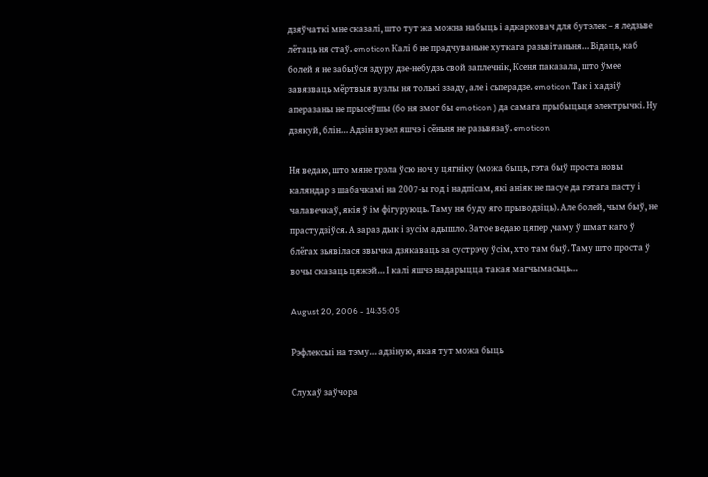дзяўчаткі мне сказалі, што тут жа можна набыць і адкарковач для бутэлек – я ледзьве лётаць ня стаў. emoticon Калі б не прадчуваньне хуткага разьвітаньня… Відаць, каб болей я не забыўся здуру дзе-небудзь свой заплечнік, Ксеня паказала, што ўмее завязваць мёртвыя вузлы ня толькі ззаду, але і сьперадзе. emoticon Так і хадзіў аперазаны не прысеўшы (бо ня змог бы emoticon ) да самага прыбыцьця электрычкі. Ну дзякуй, блін… Адзін вузел яшчэ і сёньня не разьвязаў. emoticon

Ня ведаю, што мяне грэла ўсю ноч у цягніку (можа быць, гэта быў проста новы каляндар з шабачкамі на 2007-ы год і надпісам, які аніяк не пасуе да гэтага пасту і чалавечкаў, якія ў ім фігуруюць. Таму ня буду яго прыводзіць). Але болей, чым быў, не прастудзіўся. А зараз дык і зусім адышло. Затое ведаю цяпер ,чаму ў шмат каго ў блёгах зьявілася звычка дзякаваць за сустрэчу ўсім, хто там быў. Таму што проста ў вочы сказаць цяжэй… І калі яшчэ надарыцца такая магчымасьць…

August 20, 2006 - 14:35:05

Рэфлексыі на тэму… адзіную, якая тут можа быць

Слухаў заўчора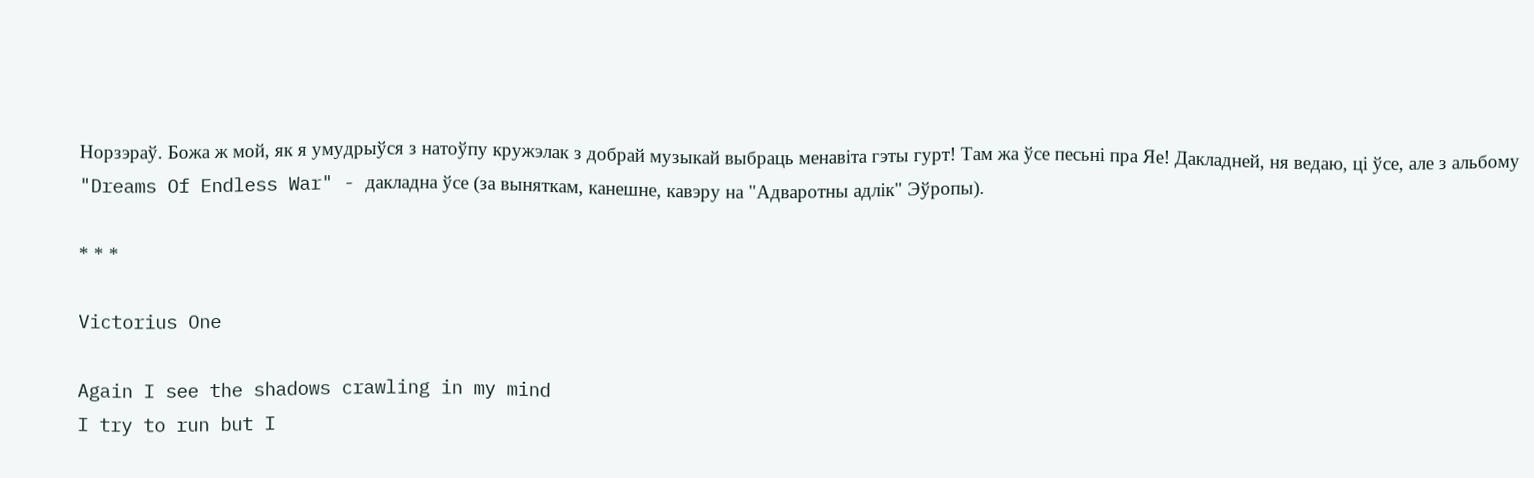Норзэраў. Божа ж мой, як я умудрыўся з натоўпу кружэлак з добрай музыкай выбраць менавіта гэты гурт! Там жа ўсе песьні пра Яе! Дакладней, ня ведаю, ці ўсе, але з альбому "Dreams Of Endless War" - дакладна ўсе (за выняткам, канешне, кавэру на "Адваротны адлік" Эўропы).

* * *

Victorius One

Again I see the shadows crawling in my mind
I try to run but I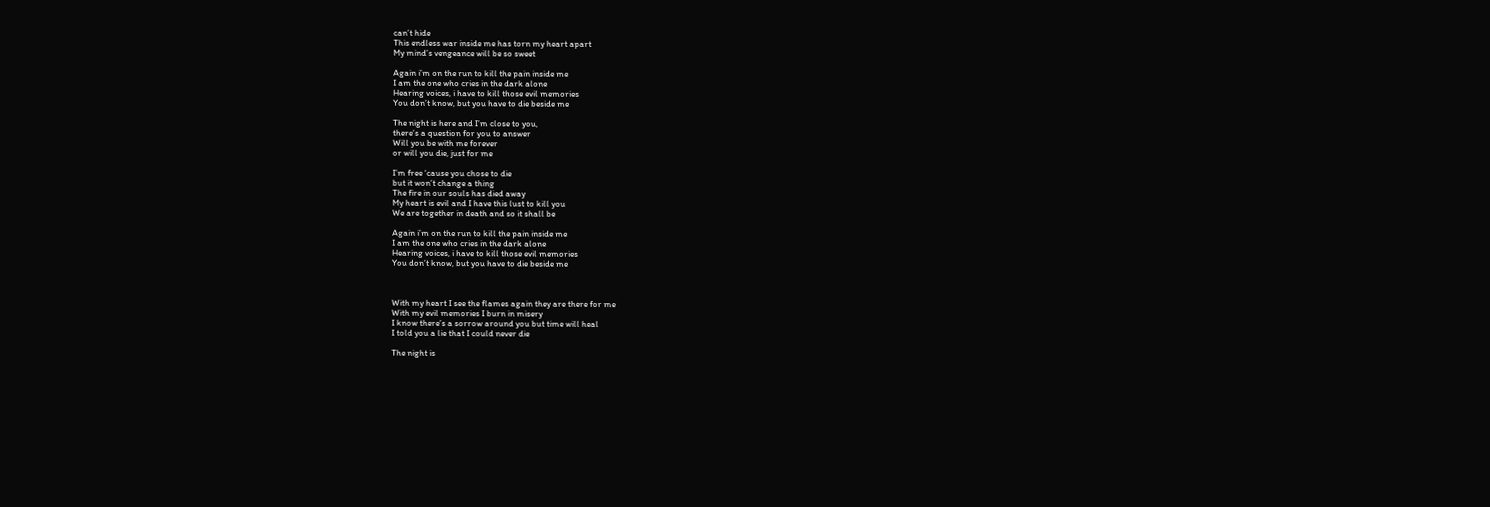can’t hide
This endless war inside me has torn my heart apart
My mind’s vengeance will be so sweet

Again i’m on the run to kill the pain inside me
I am the one who cries in the dark alone
Hearing voices, i have to kill those evil memories
You don’t know, but you have to die beside me

The night is here and I’m close to you,
there’s a question for you to answer
Will you be with me forever
or will you die, just for me

I’m free ‘cause you chose to die
but it won’t change a thing
The fire in our souls has died away
My heart is evil and I have this lust to kill you
We are together in death and so it shall be

Again i’m on the run to kill the pain inside me
I am the one who cries in the dark alone
Hearing voices, i have to kill those evil memories
You don’t know, but you have to die beside me



With my heart I see the flames again they are there for me
With my evil memories I burn in misery
I know there’s a sorrow around you but time will heal
I told you a lie that I could never die

The night is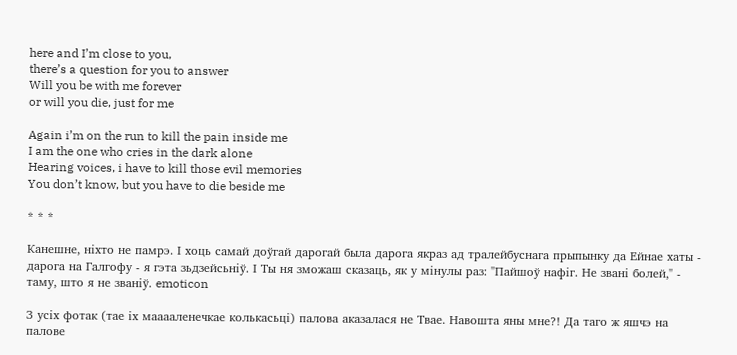here and I’m close to you,
there’s a question for you to answer
Will you be with me forever
or will you die, just for me

Again i’m on the run to kill the pain inside me
I am the one who cries in the dark alone
Hearing voices, i have to kill those evil memories
You don’t know, but you have to die beside me

* * *

Канешне, ніхто не памрэ. І хоць самай доўгай дарогай была дарога якраз ад тралейбуснага прыпынку да Ейнае хаты - дарога на Галгофу - я гэта зьдзейсьніў. І Ты ня зможаш сказаць, як у мінулы раз: "Пайшоў нафіг. Не звані болей," - таму, што я не званіў. emoticon

З усіх фотак (тае іх мааааленечкае колькасьці) палова аказалася не Твае. Навошта яны мне?! Да таго ж яшчэ на палове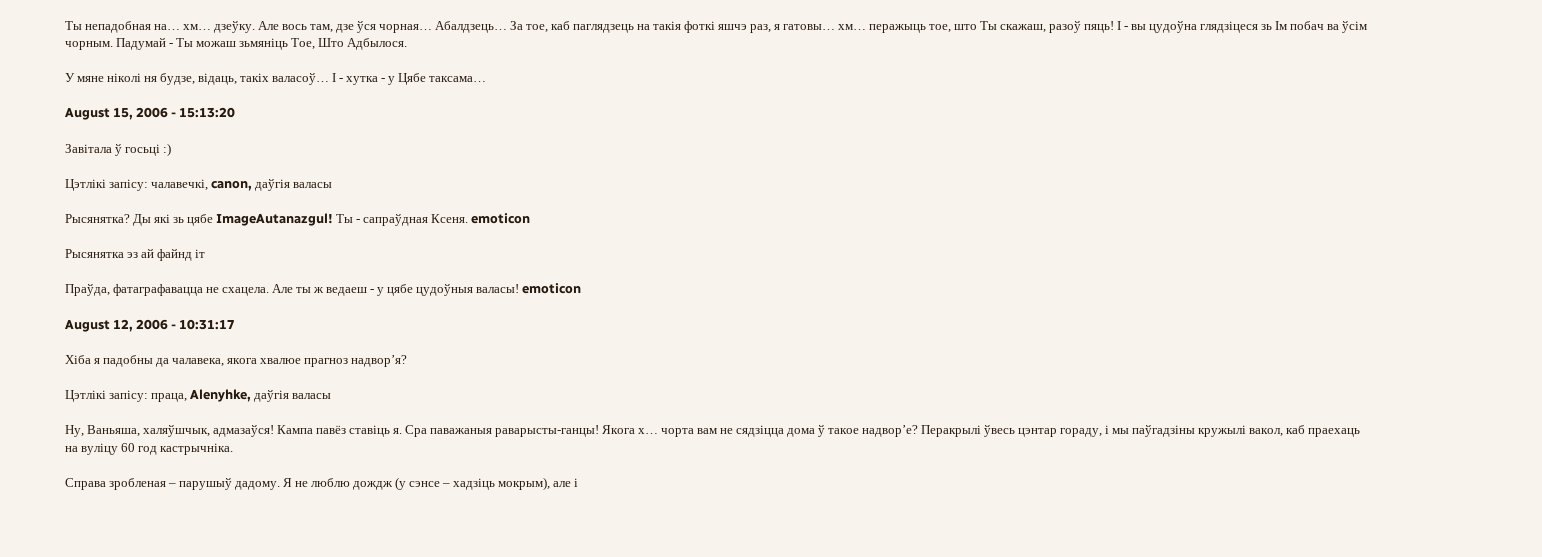Ты непадобная на… хм… дзеўку. Але вось там, дзе ўся чорная… Абалдзець… За тое, каб паглядзець на такія фоткі яшчэ раз, я гатовы… хм… перажыць тое, што Ты скажаш, разоў пяць! І - вы цудоўна глядзіцеся зь Ім побач ва ўсім чорным. Падумай - Ты можаш зьмяніць Тое, Што Адбылося.

У мяне ніколі ня будзе, відаць, такіх валасоў… І - хутка - у Цябе таксама…

August 15, 2006 - 15:13:20

Завітала ў госьці :)

Цэтлікі запісу: чалавечкі, canon, даўгія валасы

Рысянятка? Ды які зь цябе ImageAutanazgul! Ты - сапраўдная Ксеня. emoticon

Рысянятка эз ай файнд іт

Праўда, фатаграфавацца не схацела. Але ты ж ведаеш - у цябе цудоўныя валасы! emoticon

August 12, 2006 - 10:31:17

Хіба я падобны да чалавека, якога хвалюе прагноз надвор’я?

Цэтлікі запісу: праца, Alenyhke, даўгія валасы

Ну, Ваньяша, халяўшчык, адмазаўся! Кампа павёз ставіць я. Сра паважаныя раварысты-ганцы! Якога х… чорта вам не сядзіцца дома ў такое надвор’е? Перакрылі ўвесь цэнтар гораду, і мы паўгадзіны кружылі вакол, каб праехаць на вуліцу 60 год кастрычніка.

Справа зробленая – парушыў дадому. Я не люблю дождж (у сэнсе – хадзіць мокрым), але і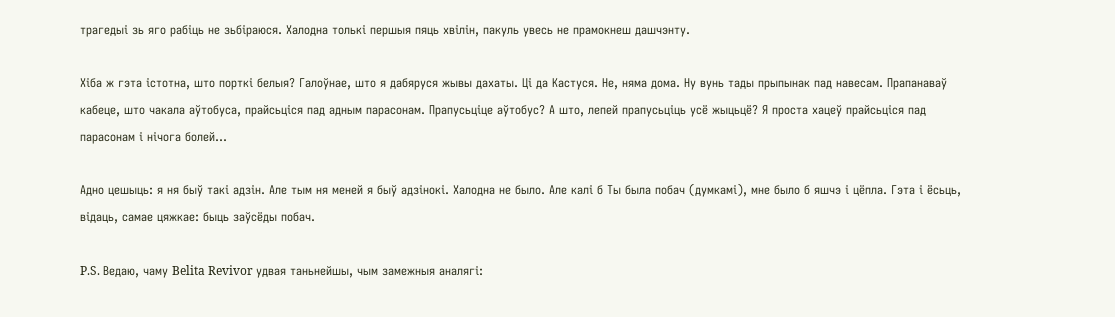трагедыі зь яго рабіць не зьбіраюся. Халодна толькі першыя пяць хвілін, пакуль увесь не прамокнеш дашчэнту.

Хіба ж гэта істотна, што порткі белыя? Галоўнае, што я дабяруся жывы дахаты. Ці да Кастуся. Не, няма дома. Ну вунь тады прыпынак пад навесам. Прапанаваў кабеце, што чакала аўтобуса, прайсьціся пад адным парасонам. Прапусьціце аўтобус? А што, лепей прапусьціць усё жыцьцё? Я проста хацеў прайсьціся пад парасонам і нічога болей…

Адно цешыць: я ня быў такі адзін. Але тым ня меней я быў адзінокі. Халодна не было. Але калі б Ты была побач (думкамі), мне было б яшчэ і цёпла. Гэта і ёсьць, відаць, самае цяжкае: быць заўсёды побач.

P.S. Ведаю, чаму Belita Revivor удвая таньнейшы, чым замежныя аналягі: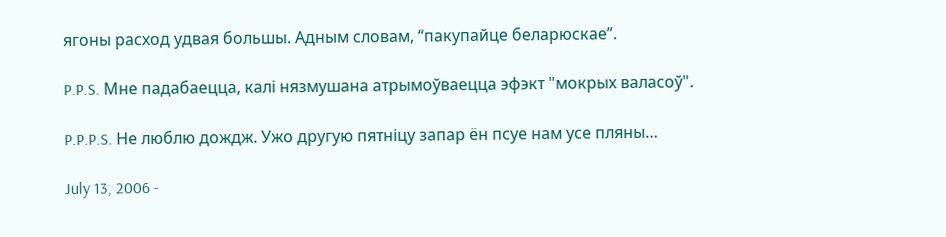ягоны расход удвая большы. Адным словам, “пакупайце беларюскае”.

P.P.S. Мне падабаецца, калі нязмушана атрымоўваецца эфэкт "мокрых валасоў".

P.P.P.S. Не люблю дождж. Ужо другую пятніцу запар ён псуе нам усе пляны…

July 13, 2006 -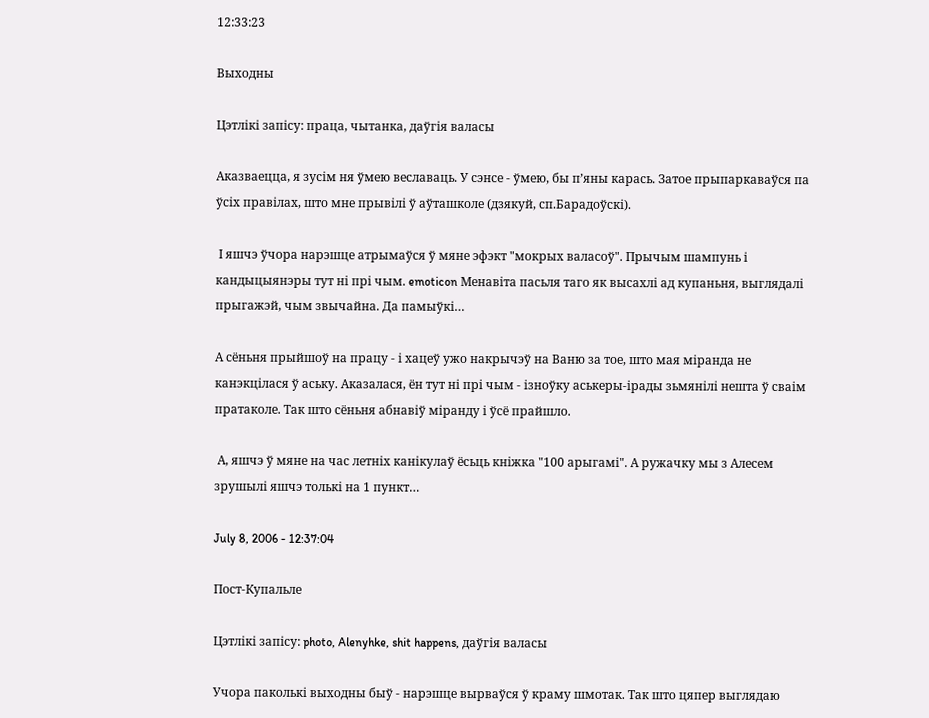12:33:23

Выходны

Цэтлікі запісу: праца, чытанка, даўгія валасы

Аказваецца, я зусім ня ўмею веславаць. У сэнсе - ўмею, бы п’яны карась. Затое прыпаркаваўся па ўсіх правілах, што мне прывілі ў аўташколе (дзякуй, сп.Барадоўскі).

 І яшчэ ўчора нарэшце атрымаўся ў мяне эфэкт "мокрых валасоў". Прычым шампунь і кандыцыянэры тут ні прі чым. emoticon Менавіта пасьля таго як высахлі ад купаньня, выглядалі прыгажэй, чым звычайна. Да памыўкі…

А сёньня прыйшоў на працу - і хацеў ужо накрычэў на Ваню за тое, што мая міранда не канэкцілася ў аську. Аказалася, ён тут ні прі чым - ізноўку аськеры-ірады зьмянілі нешта ў сваім пратаколе. Так што сёньня абнавіў міранду і ўсё прайшло.

 А, яшчэ ў мяне на час летніх канікулаў ёсьць кніжка "100 арыгамі". А ружачку мы з Алесем зрушылі яшчэ толькі на 1 пункт…

July 8, 2006 - 12:37:04

Пост-Купальле

Цэтлікі запісу: photo, Alenyhke, shit happens, даўгія валасы

Учора паколькі выходны быў - нарэшце вырваўся ў краму шмотак. Так што цяпер выглядаю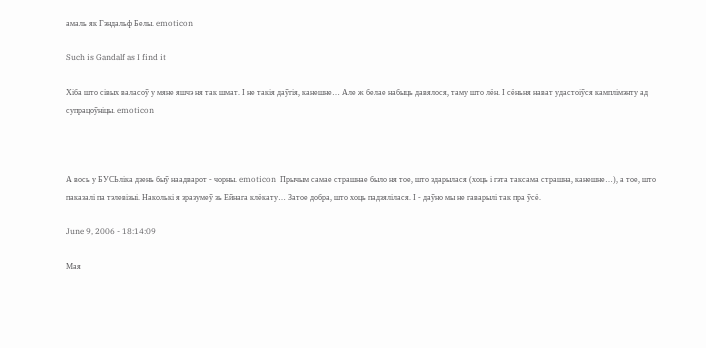амаль як Гэндальф Белы. emoticon

Such is Gandalf as I find it

Хіба што сівых валасоў у мяне яшчэ ня так шмат. І не такія даўгія, канешне… Але ж белае набыць давялося, таму што лён. І сёньня нават удастоіўся камплімэнту ад супрацоўніцы. emoticon



А вось у БУСЬліка дзень быў наадварот - чорны. emoticon  Прычым самае страшнае было ня тое, што здарылася (хоць і гэта таксама страшна, канешне…), а тое, што паказалі па тэлевізыі. Наколькі я зразумеў зь Ейнага клёкату… Затое добра, што хоць падзялілася. І - даўно мы не гаварылі так пра ўсё.

June 9, 2006 - 18:14:09

Мая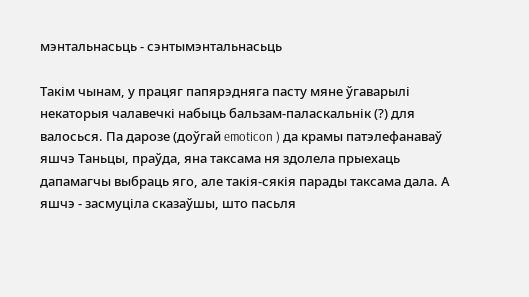мэнтальнасьць - сэнтымэнтальнасьць

Такім чынам, у працяг папярэдняга пасту мяне ўгаварылі некаторыя чалавечкі набыць бальзам-паласкальнік (?) для валосься. Па дарозе (доўгай emoticon ) да крамы патэлефанаваў яшчэ Таньцы, праўда, яна таксама ня здолела прыехаць дапамагчы выбраць яго, але такія-сякія парады таксама дала. А яшчэ - засмуціла сказаўшы, што пасьля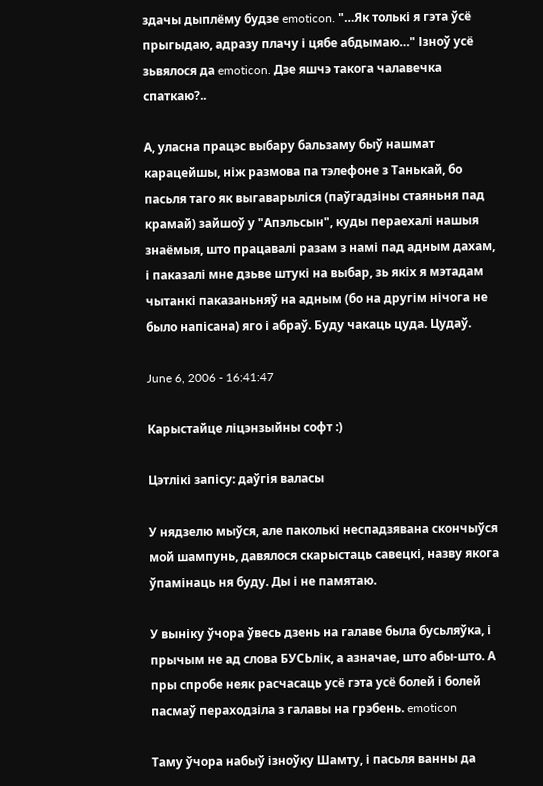здачы дыплёму будзе emoticon. "…Як толькі я гэта ўсё прыгыдаю, адразу плачу і цябе абдымаю…" Ізноў усё зьвялося да emoticon. Дзе яшчэ такога чалавечка спаткаю?..

А, уласна працэс выбару бальзаму быў нашмат карацейшы, ніж размова па тэлефоне з Танькай, бо пасьля таго як выгаварыліся (паўгадзіны стаяньня пад крамай) зайшоў у "Апэльсын", куды пераехалі нашыя знаёмыя, што працавалі разам з намі пад адным дахам, і паказалі мне дзьве штукі на выбар, зь якіх я мэтадам чытанкі паказаньняў на адным (бо на другім нічога не было напісана) яго і абраў. Буду чакаць цуда. Цудаў.

June 6, 2006 - 16:41:47

Карыстайце ліцэнзыйны софт :)

Цэтлікі запісу: даўгія валасы

У нядзелю мыўся, але паколькі неспадзявана скончыўся мой шампунь, давялося скарыстаць савецкі, назву якога ўпамінаць ня буду. Ды і не памятаю.

У выніку ўчора ўвесь дзень на галаве была бусьляўка, і прычым не ад слова БУСЬлік, а азначае, што абы-што. А пры спробе неяк расчасаць усё гэта усё болей і болей пасмаў пераходзіла з галавы на грэбень. emoticon

Таму ўчора набыў ізноўку Шамту, і пасьля ванны да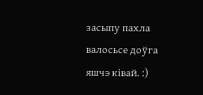засыпу пахла валосьсе доўга яшчэ ківай. :)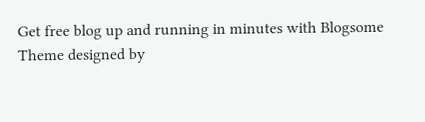Get free blog up and running in minutes with Blogsome
Theme designed by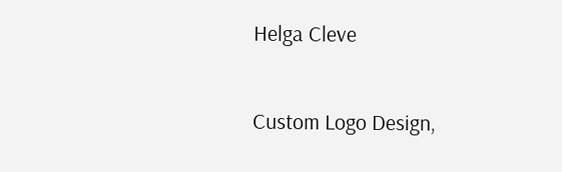Helga Cleve

Custom Logo Design,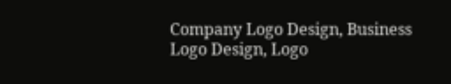Company Logo Design, Business Logo Design, Logo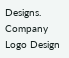Designs.
Company Logo Design